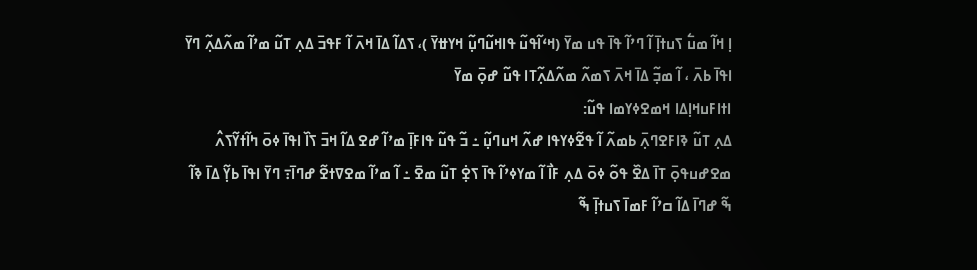ߊ߲ ߞߊ߬ ߘߎ߱ ߖߎߙߊ߲߫ ߊ߬ ߣߴߊ߬ ߟߊ߫ ߟߎ ߘߌ߫ (ߞߵߊ߬ߟߎ߬ ߟߊߞߎ߬ߣߎ߲߬ ߞߌߚߌ߫ )، ߖߡߊ߬ ߡߊ߫ ߞߍ߫ ߊ߬ ߓߟߏ߫ ߡߍ߲ ߠߎ߬ ߘߴߊ߬ ߘߍ߬ߡߍ߲߬ ߣߌ߫ ߊߟߊ߫ ߕߍ߫ ، ߊ߬ ߘߏ߲߬ ߡߊ߫ ߞߍ߫ ߖߘߍ߬ ߘߍ߬ߡߍ߲߬ߠߊ ߟߎ߬ ߝߋ߲߫ ߘߌ߫
ߊߙߊߓߎߞߊ߲ߡߊ ߞߘߐߦߌߘߊ ߟߎ߬:
ߡߍ߲ ߠߎ߬ ߢߊߓߐߣߍ߲߫ ߕߘߍ߬ ߊ߬ ߟߐ߬ߦߌߟߊ ߝߍ߬ ߞߎߣߎ߲߬ ߸ ߏ߬ ߟߎ߬ ߟߊߓߊ߲߫ ߘߴߊ߬ ߝߐ ߡߊ߬ ߞߏ߫ ߖߊ߰ ߊߟߊ߫ ߦߋ߫ ߤߊ߬ߙߌ߬ߖߍ߮ ߘߐߝߎߟߋ߲߫ ߠߊ߫ ߡߐ߰ ߟߋ߬ ߦߋ߫ ߡߍ߲ ߓߊ߯ ߊ߬ ߘߌߦߴߊ߬ ߟߊ߫ ߖߐ߲߭ ߠߎ߬ ߘߐ߫ ߸ ߊ߬ ߘߴߊ߬ ߘߐߜߙߐ߬ ߝߣߊ߫߹ ߣߌ߫ ߊߟߊ߫ ߕߌ߲߬ ߡߊ߫ ߢߊ߬ ߒ߬ ߝߣߊ߫ ߡߊ߬ ߛߴߊ߬ ߓߘߊ߫ ߖߎߙߊ߲߫ ߒ߬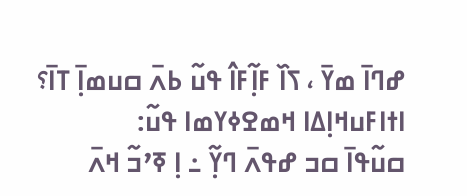ߝߣߊ߫ ߘߌ߫ ، ߖߊ߰ ߓߊ߲߬ߓߊ߮ ߟߎ߬ ߕߍ߫ ߛߎߘߊ߲߫ ߠߊ߫؟
ߊߙߊߓߎߞߊ߲ߡߊ ߞߘߐߦߌߘߊ ߟߎ߬:
ߛߎ߬ߟߊ߫ ߛߏ ߝߟߍ߫ ߣߌ߲߬ ߸ ߊ߲ ߧߴߏ߬ ߞߍ߫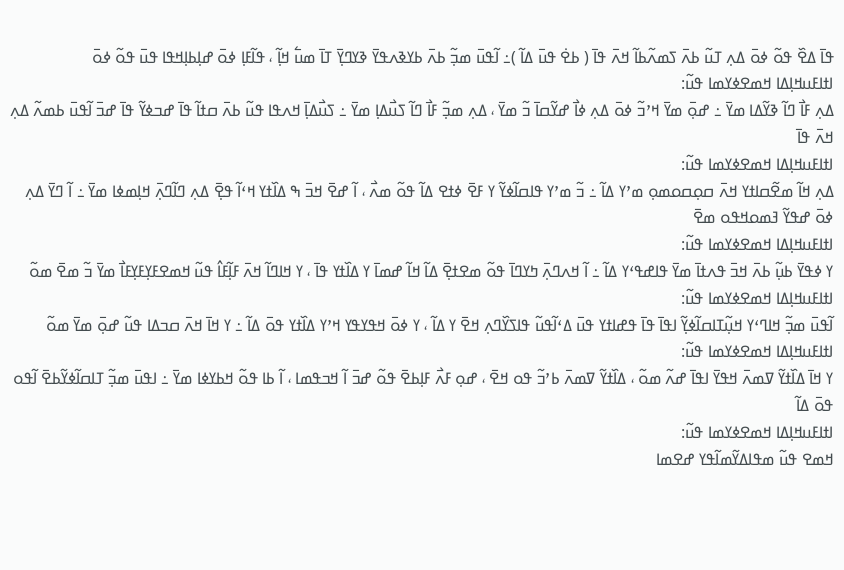ߟߊ߫ ߡߐ߰ ߟߋ߬ ߦߋ߫ ߡߍ߲ ߠߎ߬ ߕߍ߫ ߖߘߍ߬ߕߊ߬ ߞߍ߫ ߟߊ߫ ( ߕߐ߭ ߟߎ߫ ߡߊ߬ )߸ ߊ߬ߟߎ߫ ߘߏ߲߬ ߕߍ߫ ߕߌߢߍߟߌ߫ ߢߌߣߌ߲߫ ߠߊ߫ ߘߎ߱ ߞߊ߲߬ ، ߟߊ߬ߓߊ߲ ߦߋ߫ ߝߊ߲ߕߊ߲ߞߟߊ ߟߎ߫ ߟߋ߬ ߦߋ߫
ߊߙߊߓߎߞߊ߲ߡߊ ߞߘߐߦߌߘߊ ߟߎ߬:
ߡߍ߲ ߓߊ߯ ߣߊ߬ ߢߌ߬ߡߊ ߘߌ߫ ߸ ߝߋ߲߫ ߘߌ߫ ߞߴߏ߬ ߦߋ߫ ߡߍ߲ ߦߊ߯ ߝߌ߬ߛߊ߫ ߏ߬ ߘߌ߫ ، ߡߍ߲ ߘߏ߲߬ ߓߊ߯ ߣߊ߬ ߖߎ߯ߡߊ߲ ߘߌ߫ ߸ ߖߎ߯ߡߊ߲߫ ߞߍߟߊ ߟߎ߬ ߕߍ߫ ߛߙߊ߬ ߟߊ߫ ߝߏߦߌ߬ ߟߊ߫ ߝߏ߫ ߊ߬ߟߎ߫ ߕߘߍ߬ ߡߍ߲ ߞߍ߫ ߟߊ߫
ߊߙߊߓߎߞߊ߲ߡߊ ߞߘߐߦߌߘߊ ߟߎ߬:
ߡߍ߲ ߞߊ߬ ߘߐ߬ߛߊߙߌ ߞߍ߫ ߛߋ߲ߛߋߘߋ߲ ߘߴߌ ߡߊ߬ ߸ ߏ߬ ߘߴߌ ߟߊߛߊ߬ߦߌ߬ ߌ ߓߐ߫ ߦߙߐ ߡߊ߬ ߟߋ߬ ߘߍ߯ ، ߊ߬ ߝߐ߫ ߞߏ߫ ߒ ߡߊ߰ߙߌ ߞߵߊ߬ ߟߐ߲߫ ߡߍ߲ ߣߊ߬ߣߍ߲߫ ߞߊ߲ߘߦߊ ߘߌ߫ ߸ ߊ߬ ߣߌ߫ ߡߍ߲ ߦߋ߫ ߝߟߌ߬ ߔߘߋߞߟߋ ߘߐ߫
ߊߙߊߓߎߞߊ߲ߡߊ ߞߘߐߦߌߘߊ ߟߎ߬:
ߌ ߦߟߌ߫ ߕߎ߲߬ ߕߍ߫ ߞߏ߫ ߟߍߙߊ߫ ߘߌ߫ ߟߊߝߟߵߌ ߡߊ߬ ߸ ߊ߬ ߞߍߣߍ߲߫ ߤߌߣߊ߫ ߟߋ߬ ߘߐߙߐ߲߫ ߡߊ߬ ߞߊ߬ ߝߘߊ߫ ߌ ߡߊ߰ߙߌ ߟߊ߫ ، ߌ ߞߊߣߊ߬ ߞߍ߫ ߓߊ߲߬ߓߊ߮ ߟߎ߬ ߞߘߐߓߌ߲ߓߌ߲ߓߊ߯ ߘߌ߫ ߏ߬ ߘߐ߫ ߘߋ߬
ߊߙߊߓߎߞߊ߲ߡߊ ߞߘߐߦߌߘߊ ߟߎ߬:
ߊ߬ߟߎ߫ ߘߏ߲߬ ߞߊߣߵߌ ߞߎ߲߬ߠߊߛߊ߬ߦߌ߲߬ ߊߟߊ߫ ߟߊ߫ ߟߝߊߙߌ ߟߎ߫ ߡߵߊ߬ߟߎ߬ ߟߊߖߌ߰ߣߍ߲ ߞߐ߫ ߌ ߡߊ߬ ، ߌ ߦߋ߫ ߞߟߌߟߌ ߞߴߌ ߡߊ߰ߙߌ ߟߋ߫ ߡߊ߬ ߸ ߌ ߞߊ߫ ߞߍ߫ ߛߏߡߊ ߟߎ߬ ߝߋ߲߫ ߘߌ߫ ߘߋ߬
ߊߙߊߓߎߞߊ߲ߡߊ ߞߘߐߦߌߘߊ ߟߎ߬:
ߌ ߞߊ߫ ߡߊ߰ߙߌ߬ ߜߘߍ߫ ߞߟߌ߫ ߊߟߊ߫ ߝߍ߬ ߘߋ߬ ، ߡߊ߰ߙߌ߬ ߜߘߍ߫ ߕߴߏ߬ ߟߋ ߞߐ߫ ، ߝߋ߲ ߓߍ߯ ߓߊ߲ߕߐ߫ ߟߋ߬ ߝߏ߫ ߊ߬ ߞߏߟߘߊ ، ߊ߬ ߕߊ ߟߋ߬ ߞߕߌߦߊ ߘߌ߫ ߸ ߊߟߎ߫ ߘߏ߲߬ ߠߊߛߊ߬ߦߌ߬ߕߐ߫ ߊ߬ߟߋ ߟߋ߫ ߡߊ߬
ߊߙߊߓߎߞߊ߲ߡߊ ߞߘߐߦߌߘߊ ߟߎ߬:
ߞߘߐ ߟߎ߬ ߘߟߊߡߌ߬ߘߊ߬ߟߌ ߝߐߘߊ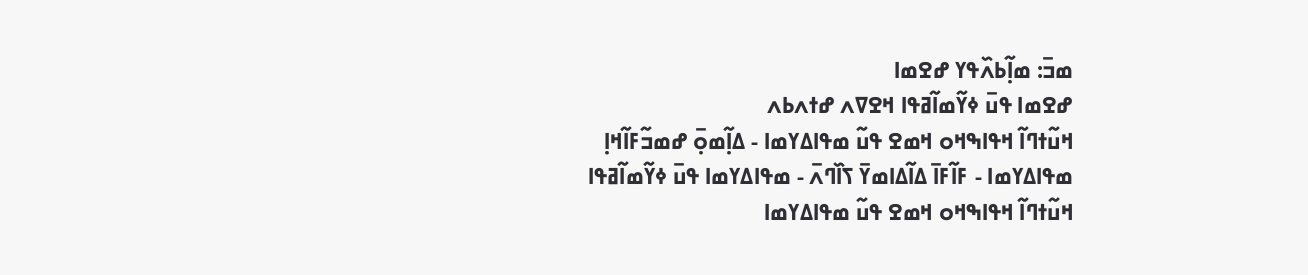ߘߏ߫: ߘߊ߲߬ߕߍ߰ߟߌ ߝߐߘߊ
ߝߐߘߊ ߟߎ߫ ߦߌ߬ߘߊ߬ߥߟߊ ߞߐߜߍ ߝߙߍߕߍ
ߞߎ߬ߙߣߊ߬ ߞߟߊߒߞߋ ߞߘߐ ߟߎ߬ ߘߟߊߡߌߘߊ - ߡߊ߲߬ߘߋ߲߫ ߝߘߏ߬ߓߊ߬ߞߊ߲ ߘߟߊߡߌߘߊ - ߓߊ߬ߓߊ߫ ߡߊ߬ߡߊߘߌ߫ ߖߊ߰ߣߍ߫ - ߘߟߊߡߌߘߊ ߟߎ߫ ߦߌ߬ߘߊ߬ߥߟߊ
ߞߎ߬ߙߣߊ߬ ߞߟߊߒߞߋ ߞߘߐ ߟߎ߬ ߘߟߊߡߌߘߊ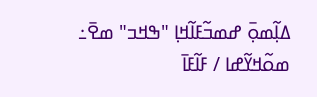ߡߊ߲߬ߘߋ߲߫ ߝߘߏ߬ߓߊ߬ߞߊ߲ "ߒߞߏ" ߘߐ߫߸ ߘߋ߬ߞߌ߬ߝߊ / ߓߊ߬ߓߊ߫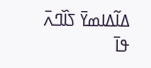ߡߊ߬ߡߊߘߌ߫ ߖߊ߰ߣߍ߫ ߟߊ߫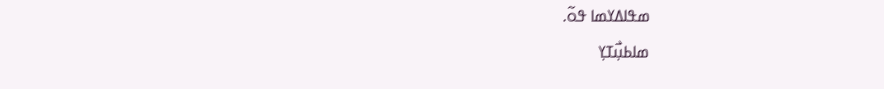ߘߟߊߡߌߘߊ ߟߋ߬.
ߘߊߕߎ߲߯ߠߌ߲